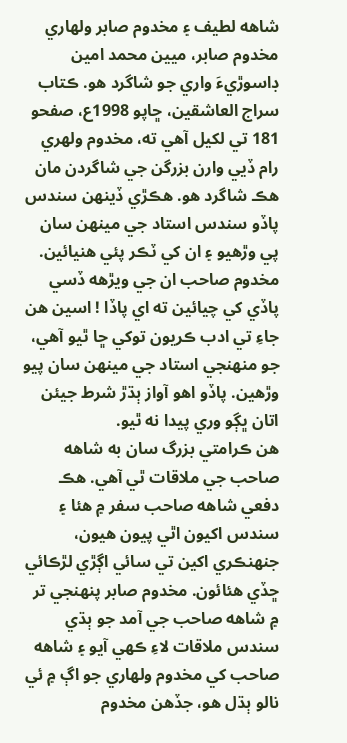شاهه لطيف ۽ مخدوم صابر ولهاري
مخدوم صابر، ميين محمد امين ڊاسوڙيءَ واري جو شاگرد هو. ڪتاب سراج العاشقين، ڇاپو 1998ع، صفحو 181 تي لکيل آهي ته، مخدوم ولهري رام ڏيي وارن بزرگن جي شاگردن مان هڪ شاگرد هو. هڪڙي ڏينهن سندس پاڏو سندس استاد جي مينهن سان پي وڙهيو ۽ ان کي ٽڪر پئي هنيائين. مخدوم صاحب ان جي ويڙهه ڏسي پاڏي کي چيائين ته اي پاڏا ! اسين هن جاءِ تي ادب ڪريون توکي ڇا ٿيو آهي، جو منهنجي استاد جي مينهن سان پيو وڙهين. پاڏو اهو آواز ٻڌڙ شرط جيئن اتان ڀڳو وري پيدا نه ٿيو.
هن ڪرامتي بزرگ سان به شاهه صاحب جي ملاقات ٿي آهي. هڪ دفعي شاهه صاحب سفر ۾ هئا ۽ سندس اکيون اٿي پيون هيون، جنهنڪري اکين تي سائي اڳڙي لڙڪائي ڇڏي هئائون. مخدوم صابر پنهنجي تر ۾ شاهه صاحب جي آمد جو ٻڌي سندس ملاقات لاءِ ڪهي آيو ۽ شاهه صاحب کي مخدوم ولهاري جو اڳ ۾ ئي نالو ٻڌل هو، جڏهن مخدوم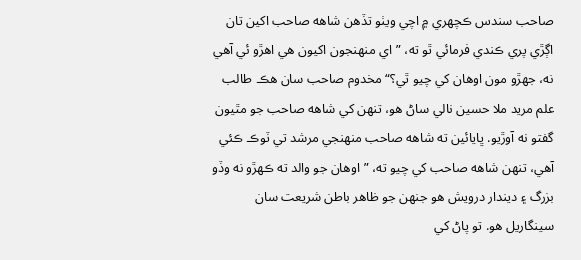صاحب سندس ڪچهري ۾ اچي ويٺو تڏهن شاهه صاحب اکين تان اڳڙي پري ڪندي فرمائي ٿو ته، ”اي منهنجون اکيون هي اهڙو ئي آهي نه، جھڙو مون اوهان کي چيو ٿي؟“ مخدوم صاحب سان هڪ طالب علم مريد ملا حسين نالي ساڻ هو، تنهن کي شاهه صاحب جو مٿيون گفتو نه آوڙيو. ڀايائين ته شاهه صاحب منهنجي مرشد تي ٽوڪ ڪئي آهي، تنهن شاهه صاحب کي چيو ته، ”اوهان جو والد ته ڪهڙو نه وڏو بزرگ ۽ ديندار درويش هو جنهن جو ظاهر باطن شريعت سان سينگاريل هو. تو پاڻ کي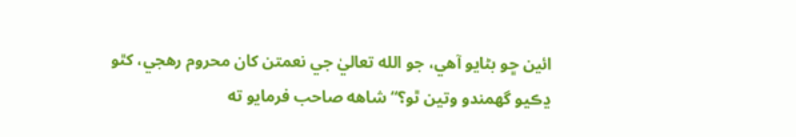ائين ڇو بڻايو آهي، جو الله تعاليٰ جي نعمتن کان محروم رهجي، کٿو ڍڪيو گھمندو وتين ٿو؟“ شاهه صاحب فرمايو ته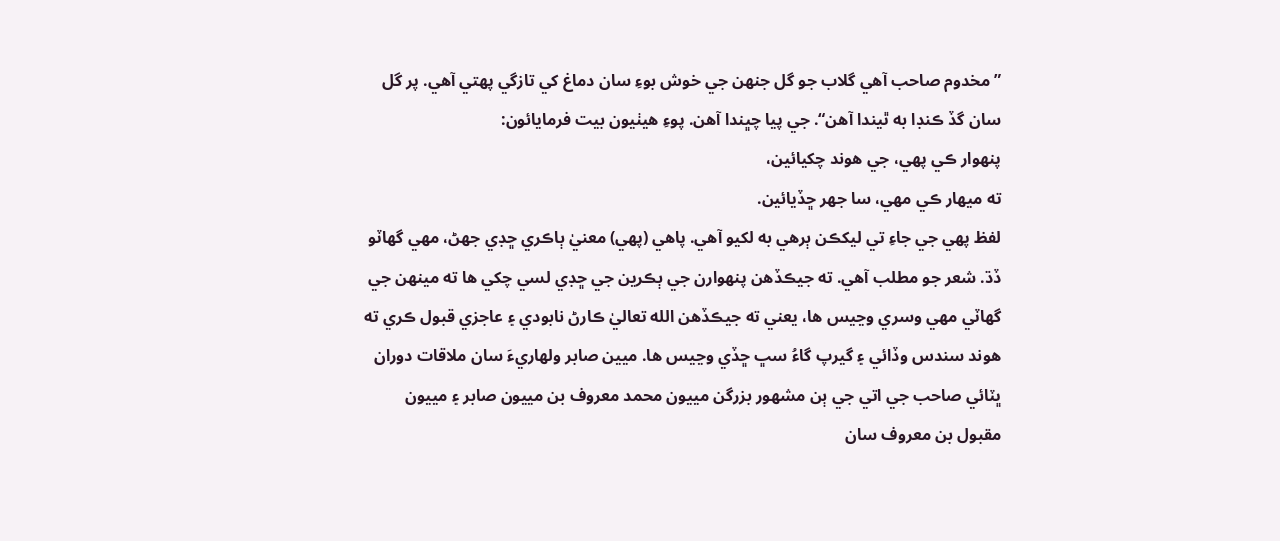”مخدوم صاحب آهي گلاب جو گل جنهن جي خوش بوءِ سان دماغ کي تازگي پهتي آهي. پر گل سان گڏ ڪنڊا به ٿيندا آهن“. جي پيا چڀندا آهن. پوءِ هيٺيون بيت فرمايائون:
پنهوار ڪي پهي، جي هوند چکيائين،
ته ميهار ڪي مهي، سا جھر ڇڏيائين.
لفظ پهي جي جاءِ تي ليکڪن ٻرهي به لکيو آهي. پاهي (پهي) معنيٰ ٻاڪري ڇڊي جھڻ، مهي گھاٽو ڏڌ. شعر جو مطلب آهي. ته جيڪڏهن پنهوارن جي ٻڪرين جي ڇڊي لسي چکي ها ته مينهن جي گھاٽي مهي وسري وڃيس ها، يعني ته جيڪڏهن الله تعاليٰ ڪارڻ نابودي ۽ عاجزي قبول ڪري ته هوند سندس وڏائي ۽ گيرپ گاءُ سڀ ڇڏي وڃيس ها. ميين صابر ولهاريءَ سان ملاقات دوران ڀٽائي صاحب جي اتي جي ٻن مشهور بزرگن مييون محمد معروف بن مييون صابر ۽ مييون مقبول بن معروف سان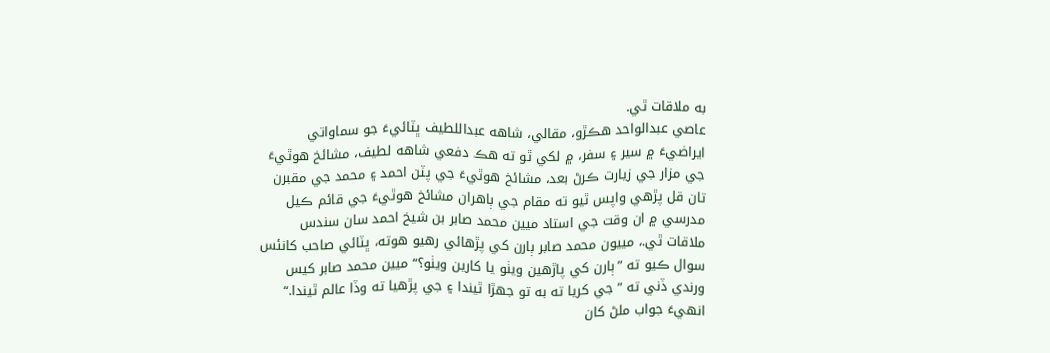به ملاقات ٿي.
عاصي عبدالواحد هڪڙو، مقالي، شاهه عبداللطيف ڀٽائيءَ جو سماواتي ايراضيءَ ۾ سير ۽ سفر، ۾ لکي ٿو ته هڪ دفعي شاهه لطيف، مشائخ هوٿيءَ جي مزار جي زيارت ڪرڻ بعد، مشائخ هوٿيءَ جي پٽن احمد ۽ محمد جي مقبرن تان قل پڙهي واپس ٿيو ته مقام جي ٻاهران مشائخ هوٿيءَ جي قائم ڪيل مدرسي ۾ ان وقت جي استاد ميين محمد صابر بن شيخ احمد سان سندس ملاقات ٿي.، مييون محمد صابر ٻارن کي پڙهائي رهيو هوته، ڀٽائي صاحب کانئس سوال ڪيو ته ”ٻارن کي پاڙهين ويٺو يا کارين ويٺو؟“ ميين محمد صابر کيس ورندي ڏني ته ”جي کريا ته به تو جھڙا ٿيندا ۽ جي پڙهيا ته وڏا عالم ٿيندا.“ انهيءَ جواب ملڻ کان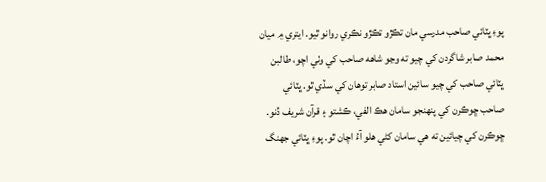پوءِ ڀٽائي صاحب مدرسي مان تڪڙو تڪڙو نڪري روانو ٿيو. ايتري ۾ ميان محمد صابر شاگردن کي چيو ته وڃو شاهه صاحب کي وٺي اچو، طالبن ڀٽائي صاحب کي چيو سائين استاد صابر توهان کي سڏي ٿو. ڀٽائي صاحب ڇوڪرن کي پنهنجو سامان هڪ الفي، ڪشتو ۽ قرآن شريف ڏنو. ڇوڪرن کي چيائين ته هي سامان کڻي هلو آءُ اچان ٿو. پوءِ ڀٽائي جھنگ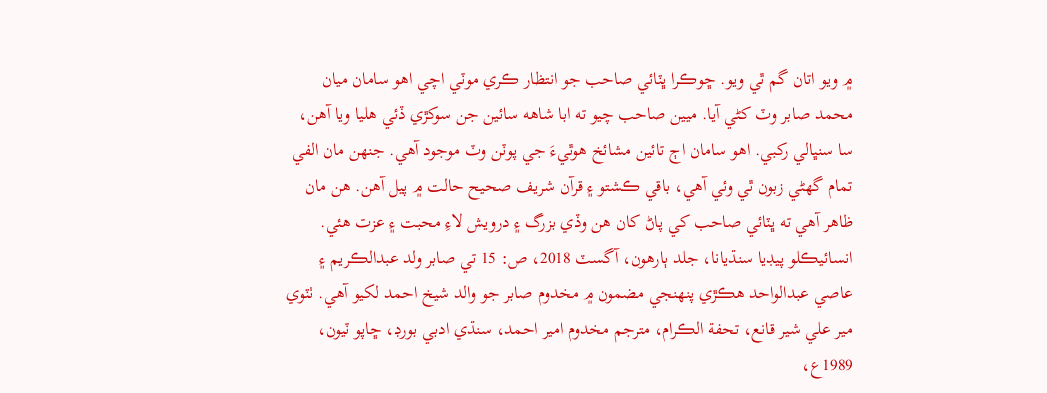۾ ويو اتان گم ٿي ويو. ڇوڪرا ڀٽائي صاحب جو انتظار ڪري موٽي اچي اهو سامان ميان محمد صابر وٽ کڻي آيا. ميين صاحب چيو ته ابا شاهه سائين جن سوکڙي ڏئي هليا ويا آهن، سا سنڀالي رکبي. اهو سامان اڄ تائين مشائخ هوٿيءَ جي پوٽن وٽ موجود آهي. جنهن مان الفي تمام گھڻي زبون ٿي وئي آهي، باقي ڪشتو ۽ قرآن شريف صحيح حالت ۾ پيل آهن. هن مان ظاهر آهي ته ڀٽائي صاحب کي پاڻ کان هن وڏي بزرگ ۽ درويش لاءِ محبت ۽ عزت هئي.
انسائيڪلو پيڊيا سنڌيانا، جلد ٻارهون، آگسٽ 2018، ص: 15 تي صابر ولد عبدالڪريم ۽ عاصي عبدالواحد هڪڙي پنهنجي مضمون ۾ مخدوم صابر جو والد شيخ احمد لکيو آهي. ٺٽوي مير علي شير قانع، تحفة الڪرام، مترجم مخدوم امير احمد، سنڌي ادبي بورڊ، ڇاپو ٽيون، 1989ع،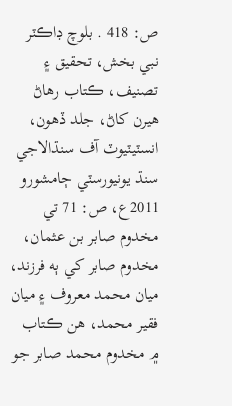ص: 418 . بلوچ ڊاڪٽر نبي بخش، تحقيق ۽ تصنيف، ڪتاب رهاڻ هيرن کاڻ، جلد ڏهون، انسٽيٽيوٽ آف سنڌالاجي سنڌ يونيورسٽي ڄامشورو 2011ع، ص: 71 تي مخدوم صابر بن عثمان، مخدوم صابر کي ٻه فرزند، ميان محمد معروف ۽ ميان فقير محمد، هن ڪتاب ۾ مخدوم محمد صابر جو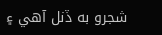شجرو به ڏنل آهي ۽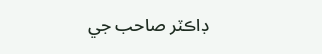ڊاڪٽر صاحب جي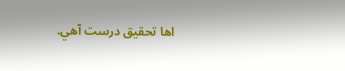اها تحقيق درست آهي.